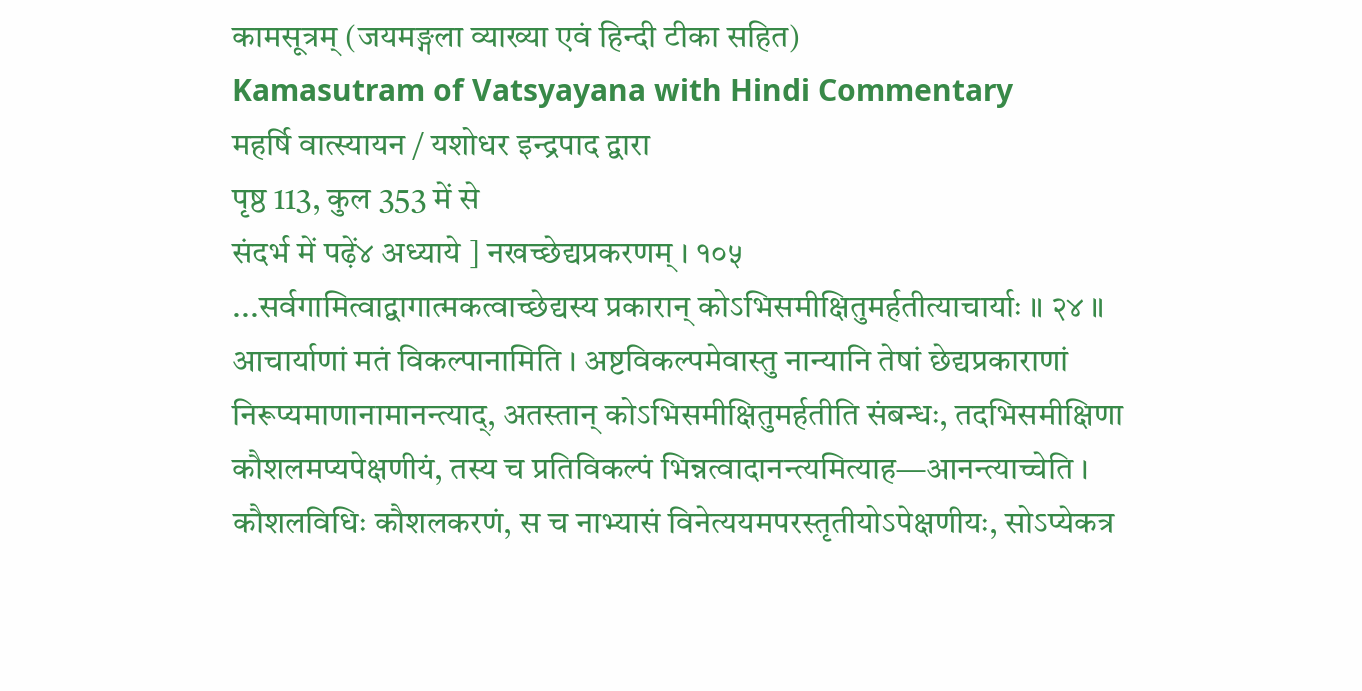कामसूत्रम् (जयमङ्गला व्याख्या एवं हिन्दी टीका सहित)
Kamasutram of Vatsyayana with Hindi Commentary
महर्षि वात्स्यायन / यशोधर इन्द्रपाद द्वारा
पृष्ठ 113, कुल 353 में से
संदर्भ में पढ़ें४ अध्याये ] नखच्छेद्यप्रकरणम् । १०५
...सर्वगामित्वाद्वागात्मकत्वाच्छेद्यस्य प्रकारान् कोऽभिसमीक्षितुमर्हतीत्याचार्याः ॥ २४ ॥
आचार्याणां मतं विकल्पानामिति । अष्टविकल्पमेवास्तु नान्यानि तेषां छेद्यप्रकाराणां निरूप्यमाणानामानन्त्याद्, अतस्तान् कोऽभिसमीक्षितुमर्हतीति संबन्धः, तदभिसमीक्षिणा कौशलमप्यपेक्षणीयं, तस्य च प्रतिविकल्पं भिन्नत्वादानन्त्यमित्याह—आनन्त्याच्चेति । कौशलविधिः कौशलकरणं, स च नाभ्यासं विनेत्ययमपरस्तृतीयोऽपेक्षणीयः, सोऽप्येकत्र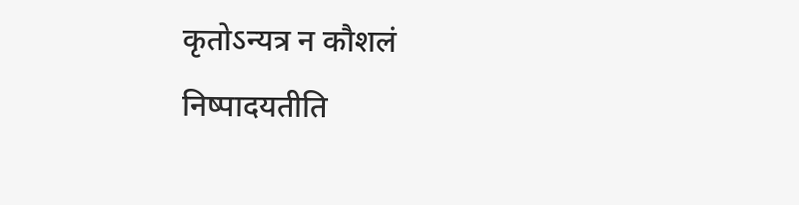कृतोऽन्यत्र न कौशलं निष्पादयतीति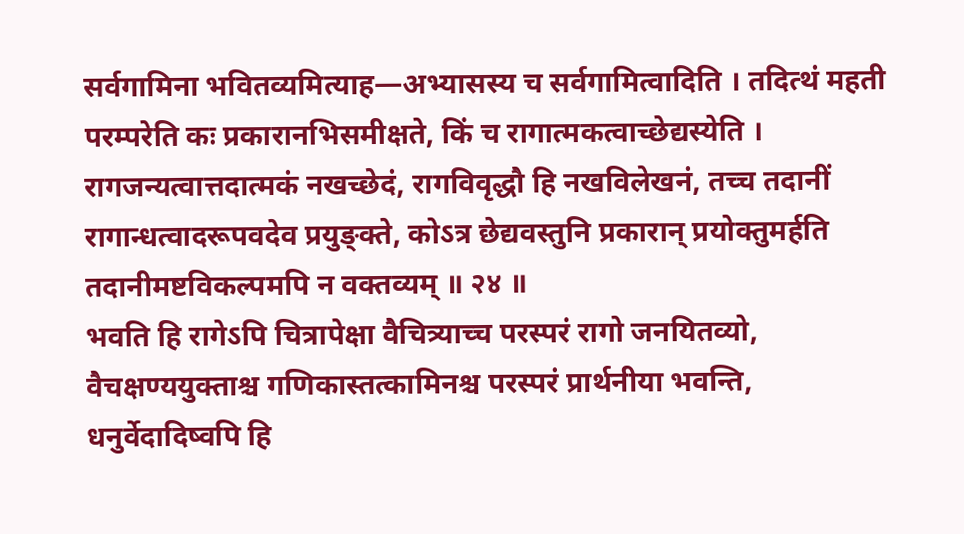सर्वगामिना भवितव्यमित्याह—अभ्यासस्य च सर्वगामित्वादिति । तदित्थं महती परम्परेति कः प्रकारानभिसमीक्षते, किं च रागात्मकत्वाच्छेद्यस्येति । रागजन्यत्वात्तदात्मकं नखच्छेदं, रागविवृद्धौ हि नखविलेखनं, तच्च तदानीं रागान्धत्वादरूपवदेव प्रयुङ्क्ते, कोऽत्र छेद्यवस्तुनि प्रकारान् प्रयोक्तुमर्हति तदानीमष्टविकल्पमपि न वक्तव्यम् ॥ २४ ॥
भवति हि रागेऽपि चित्रापेक्षा वैचित्र्याच्च परस्परं रागो जनयितव्यो, वैचक्षण्ययुक्ताश्च गणिकास्तत्कामिनश्च परस्परं प्रार्थनीया भवन्ति, धनुर्वेदादिष्वपि हि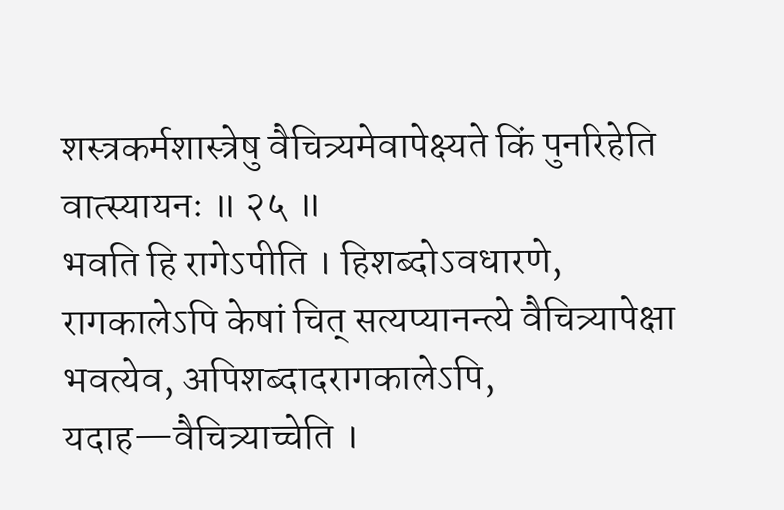शस्त्रकर्मशास्त्रेषु वैचित्र्यमेवापेक्ष्यते किं पुनरिहेति वात्स्यायनः ॥ २५ ॥
भवति हि रागेऽपीति । हिशब्दोऽवधारणे, रागकालेऽपि केषां चित् सत्यप्यानन्त्ये वैचित्र्यापेक्षा भवत्येव, अपिशब्दादरागकालेऽपि, यदाह—वैचित्र्याच्चेति ।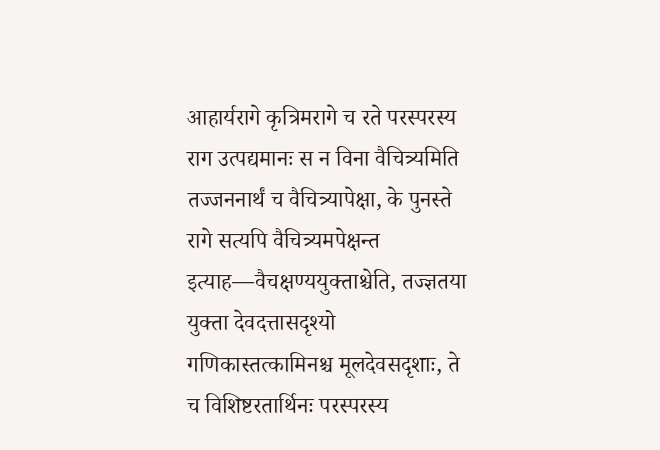आहार्यरागे कृत्रिमरागे च रते परस्परस्य राग उत्पद्यमानः स न विना वैचित्र्यमिति तज्जननार्थं च वैचित्र्यापेक्षा, के पुनस्ते रागे सत्यपि वैचित्र्यमपेक्षन्त इत्याह—वैचक्षण्ययुक्ताश्चेति, तज्ज्ञतया युक्ता देवदत्तासदृश्यो गणिकास्तत्कामिनश्च मूलदेवसदृशाः, ते च विशिष्टरतार्थिनः परस्परस्य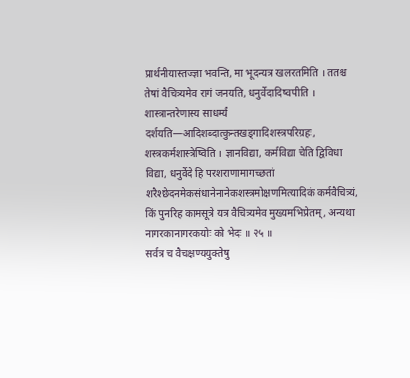प्रार्थनीयास्तज्ज्ञा भवन्ति, मा भूदन्यत्र खलरतमिति । ततश्च तेषां वैचित्र्यमेव रागं जनयति, धनुर्वेदादिष्वपीति । शास्त्रान्तरेणास्य साधर्म्यं दर्शयति—आदिशब्दात्कुन्तखड्गादिशस्त्रपरिग्रहः, शस्त्रकर्मशास्त्रेष्विति । ज्ञानविद्या, कर्मविद्या चेति द्विविधा विद्या, धनुर्वेदे हि परशराणामागच्छतां शरैश्छेदनमेकसंधानेनानेकशस्त्रमोक्षणमित्यादिकं कर्मवैचित्र्यं, किं पुनरिह कामसूत्रे यत्र वैचित्र्यमेव मुख्यमभिप्रेतम्, अन्यथा नागरकानागरकयोः को भेदः ॥ २५ ॥
सर्वत्र च वैचक्षण्ययुक्तेषु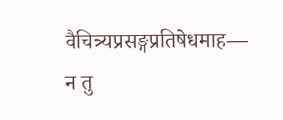वैचित्र्यप्रसङ्गप्रतिषेधमाह—
न तु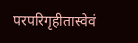परपरिगृहीतास्वेवं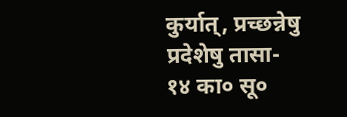कुर्यात्, प्रच्छन्नेषु प्रदेशेषु तासा-
१४ का० सू०